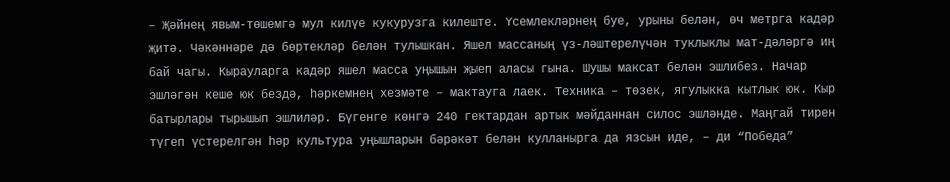– Җәйнең явым-төшемгә мул килүе кукурузга килеште. Үсемлекләрнең буе, урыны белән, өч метрга кадәр җитә. Чәкәннәре дә бөртекләр белән тулышкан. Яшел массаның үз-ләштерелүчән туклыклы мат-дәләргә иң бай чагы. Кырауларга кадәр яшел масса уңышын җыеп аласы гына. Шушы максат белән эшлибез. Начар эшләгән кеше юк бездә, һәркемнең хезмәте – мактауга лаек. Техника – төзек, ягулыкка кытлык юк. Кыр батырлары тырышып эшлиләр. Бүгенге көнгә 240 гектардан артык мәйданнан силос эшләнде. Маңгай тирен түгеп үстерелгән һәр культура уңышларын бәрәкәт белән кулланырга да язсын иде, – ди “Победа”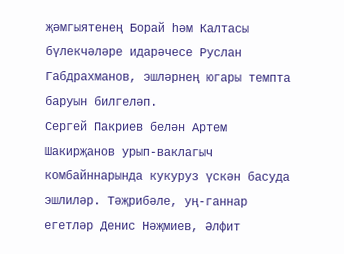җәмгыятенең Борай һәм Калтасы бүлекчәләре идарәчесе Руслан Габдрахманов, эшләрнең югары темпта баруын билгеләп.
Сергей Пакриев белән Артем Шакирҗанов урып-ваклагыч комбайннарында кукуруз үскән басуда эшлиләр. Тәҗрибәле, уң-ганнар егетләр Денис Нәҗмиев, Әлфит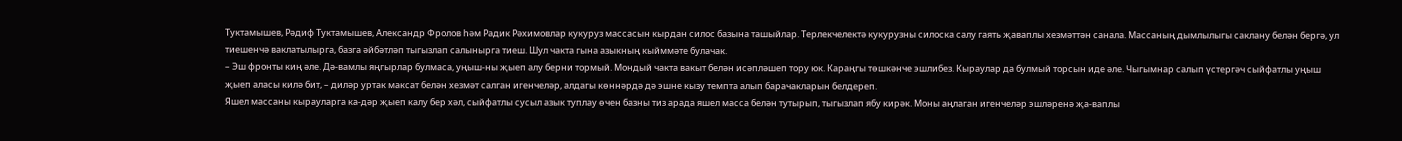Туктамышев, Рәдиф Туктамышев, Александр Фролов һәм Радик Рәхимовлар кукуруз массасын кырдан силос базына ташыйлар. Терлекчелектә кукурузны силоска салу гаять җаваплы хезмәттән санала. Массаның дымлылыгы саклану белән бергә, ул тиешенчә ваклатылырга, базга әйбәтләп тыгызлап салынырга тиеш. Шул чакта гына азыкның кыйммәте булачак.
– Эш фронты киң әле. Дә-вамлы яңгырлар булмаса, уңыш-ны җыеп алу берни тормый. Мондый чакта вакыт белән исәпләшеп тору юк. Караңгы төшкәнче эшлибез. Кыраулар да булмый торсын иде әле. Чыгымнар салып үстергәч сыйфатлы уңыш җыеп аласы килә бит, – диләр уртак максат белән хезмәт салган игенчеләр, алдагы көннәрдә дә эшне кызу темпта алып барачакларын белдереп.
Яшел массаны кырауларга ка-дәр җыеп калу бер хәл, сыйфатлы сусыл азык туплау өчен базны тиз арада яшел масса белән тутырып, тыгызлап ябу кирәк. Моны аңлаган игенчеләр эшләренә җа-ваплы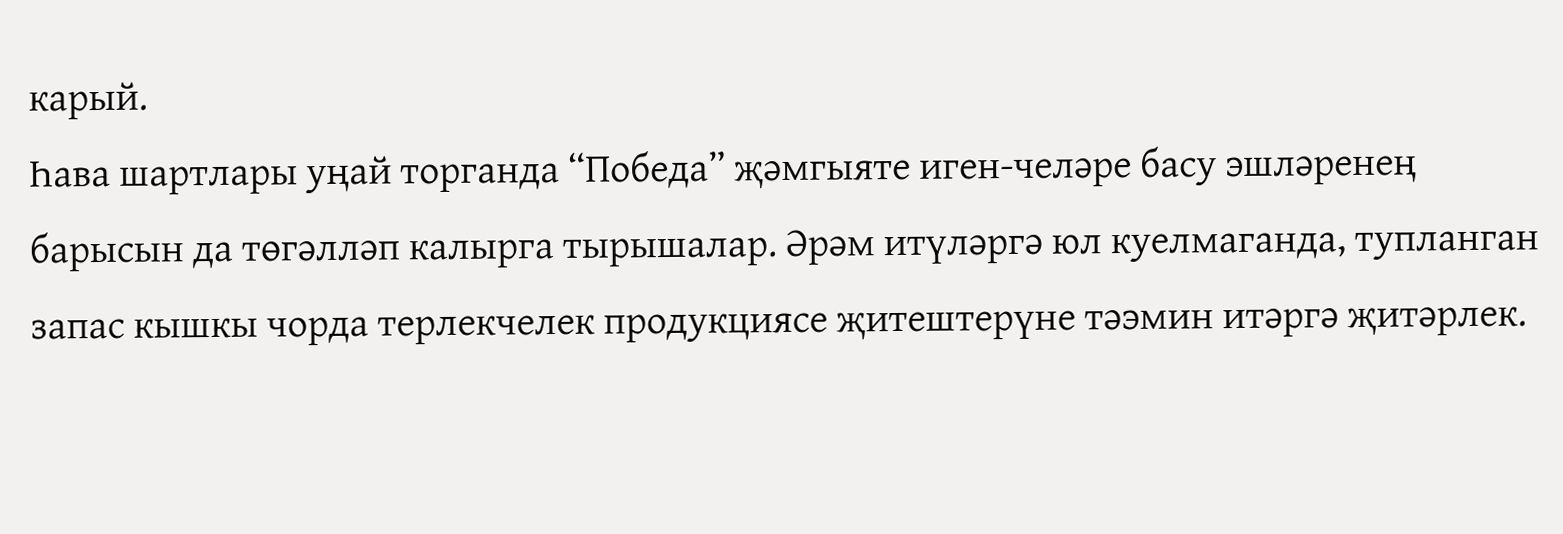карый.
Һава шартлары уңай торганда “Победа” җәмгыяте иген-челәре басу эшләренең барысын да төгәлләп калырга тырышалар. Әрәм итүләргә юл куелмаганда, тупланган запас кышкы чорда терлекчелек продукциясе җитештерүне тәэмин итәргә җитәрлек.